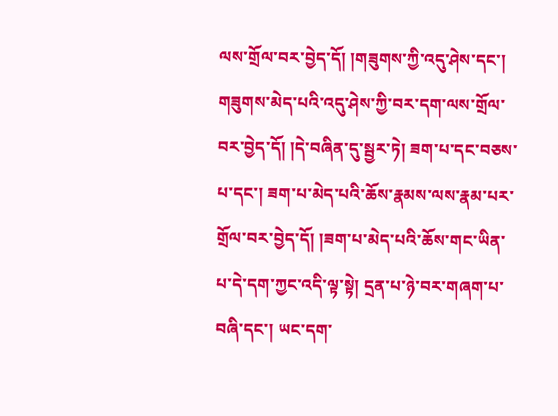ལས་གྲོལ་བར་བྱེད་དོ། །གཟུགས་ཀྱི་འདུ་ཤེས་དང་། གཟུགས་མེད་པའི་འདུ་ཤེས་ཀྱི་བར་དག་ལས་གྲོལ་བར་བྱེད་དོ། །དེ་བཞིན་དུ་སྦྱར་ཏེ། ཟག་པ་དང་བཅས་པ་དང་། ཟག་པ་མེད་པའི་ཆོས་རྣམས་ལས་རྣམ་པར་གྲོལ་བར་བྱེད་དོ། །ཟག་པ་མེད་པའི་ཆོས་གང་ཡིན་པ་དེ་དག་ཀྱང་འདི་ལྟ་སྟེ། དྲན་པ་ཉེ་བར་གཞག་པ་བཞི་དང་། ཡང་དག་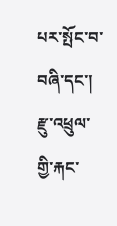པར་སྤོང་བ་བཞི་དང་། རྫུ་འཕྲུལ་གྱི་རྐང་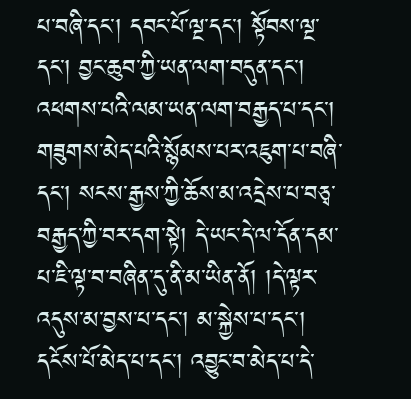པ་བཞི་དང་། དབང་པོ་ལྔ་དང་། སྟོབས་ལྔ་དང་། བྱང་ཆུབ་ཀྱི་ཡན་ལག་བདུན་དང་། འཕགས་པའི་ལམ་ཡན་ལག་བརྒྱད་པ་དང་། གཟུགས་མེད་པའི་སྙོམས་པར་འཇུག་པ་བཞི་དང་། སངས་རྒྱས་ཀྱི་ཆོས་མ་འདྲེས་པ་བཅྭ་བརྒྱད་ཀྱི་བར་དག་སྟེ། དེ་ཡང་དེ་ལ་དོན་དམ་པ་ཇི་ལྟ་བ་བཞིན་དུ་ནི་མ་ཡིན་ནོ། །དེ་ལྟར་འདུས་མ་བྱས་པ་དང་། མ་སྐྱེས་པ་དང་། དངོས་པོ་མེད་པ་དང་། འབྱུང་བ་མེད་པ་དེ་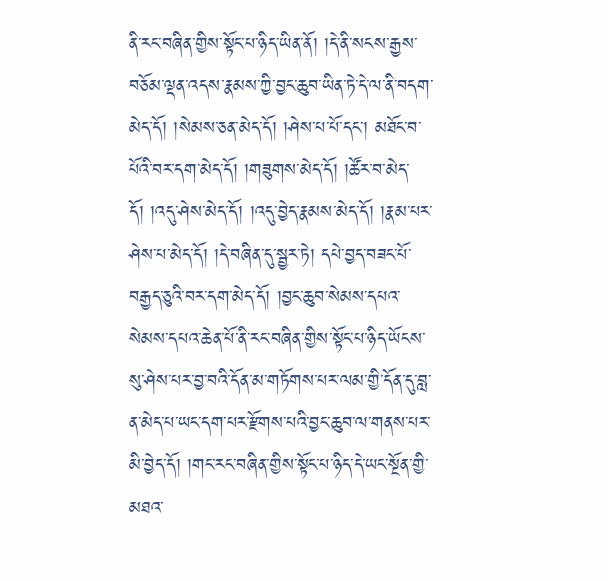ནི་རང་བཞིན་གྱིས་སྟོང་པ་ཉིད་ཡིན་ནོ། །དེ་ནི་སངས་རྒྱས་བཅོམ་ལྡན་འདས་རྣམས་ཀྱི་བྱང་ཆུབ་ཡིན་ཏེ་དེ་ལ་ནི་བདག་མེད་དོ། །སེམས་ཅན་མེད་དོ། །ཤེས་པ་པོ་དང་། མཐོང་བ་པོའི་བར་དག་མེད་དོ། །གཟུགས་མེད་དོ། །ཚོར་བ་མེད་དོ། །འདུ་ཤེས་མེད་དོ། །འདུ་བྱེད་རྣམས་མེད་དོ། །རྣམ་པར་ཤེས་པ་མེད་དོ། །དེ་བཞིན་དུ་སྦྱར་ཏེ། དཔེ་བྱད་བཟང་པོ་བརྒྱད་ཅུའི་བར་དག་མེད་དོ། །བྱང་ཆུབ་སེམས་དཔའ་སེམས་དཔའ་ཆེན་པོ་ནི་རང་བཞིན་གྱིས་སྟོང་པ་ཉིད་ཡོངས་སུ་ཤེས་པར་བྱ་བའི་དོན་མ་གཏོགས་པར་ལམ་གྱི་དོན་དུ་བླ་ན་མེད་པ་ཡང་དག་པར་རྫོགས་པའི་བྱང་ཆུབ་ལ་གནས་པར་མི་བྱེད་དོ། །གང་རང་བཞིན་གྱིས་སྟོང་པ་ཉིད་དེ་ཡང་སྔོན་གྱི་མཐའ་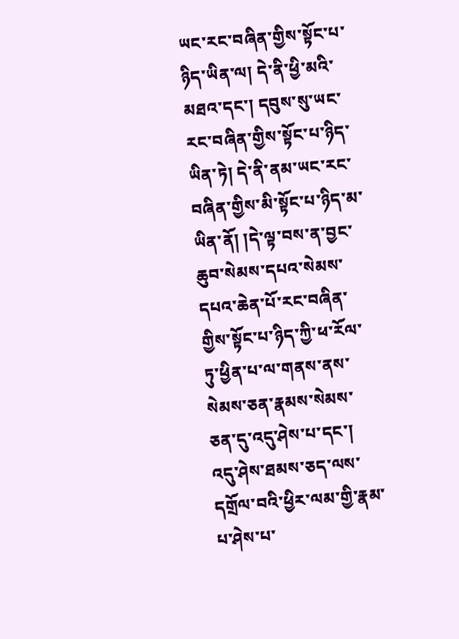ཡང་རང་བཞིན་གྱིས་སྟོང་པ་ཉིད་ཡིན་ལ། དེ་ནི་ཕྱི་མའི་མཐའ་དང་། དབུས་སུ་ཡང་རང་བཞིན་གྱིས་སྟོང་པ་ཉིད་ཡིན་ཏེ། དེ་ནི་ནམ་ཡང་རང་བཞིན་གྱིས་མི་སྟོང་པ་ཉིད་མ་ཡིན་ནོ། །དེ་ལྟ་བས་ན་བྱང་ཆུབ་སེམས་དཔའ་སེམས་དཔའ་ཆེན་པོ་རང་བཞིན་གྱིས་སྟོང་པ་ཉིད་ཀྱི་ཕ་རོལ་ཏུ་ཕྱིན་པ་ལ་གནས་ནས་སེམས་ཅན་རྣམས་སེམས་ཅན་དུ་འདུ་ཤེས་པ་དང་། འདུ་ཤེས་ཐམས་ཅད་ལས་དགྲོལ་བའི་ཕྱིར་ལམ་གྱི་རྣམ་པ་ཤེས་པ་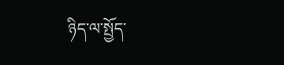ཉིད་ལ་སྤྱོད་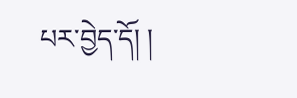པར་བྱེད་དོ། །